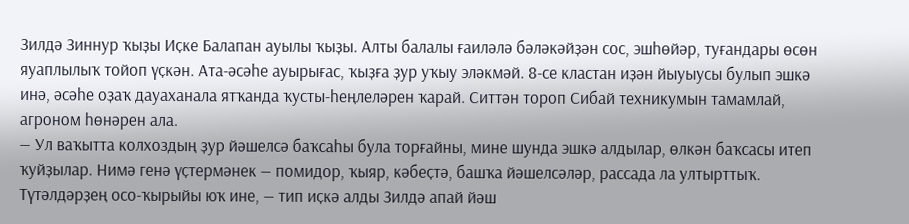Зилдә Зиннур ҡыҙы Иҫке Балапан ауылы ҡыҙы. Алты балалы ғаиләлә бәләкәйҙән сос, эшһөйәр, туғандары өсөн яуаплылыҡ тойоп үҫкән. Ата-әсәһе ауырығас, ҡыҙға ҙур уҡыу эләкмәй. 8-се кластан иҙән йыуыусы булып эшкә инә, әсәһе оҙаҡ дауаханала ятҡанда ҡусты-һеңлеләрен ҡарай. Ситтән тороп Сибай техникумын тамамлай, агроном һөнәрен ала.
— Ул ваҡытта колхоздың ҙур йәшелсә баҡсаһы була торғайны, мине шунда эшкә алдылар, өлкән баҡсасы итеп ҡуйҙылар. Нимә генә үҫтермәнек — помидор, ҡыяр, кәбеҫтә, башҡа йәшелсәләр, рассада ла ултырттыҡ. Түтәлдәрҙең осо-ҡырыйы юҡ ине, — тип иҫкә алды Зилдә апай йәш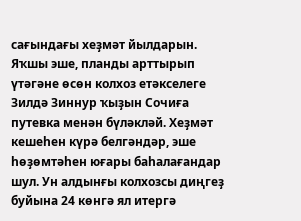сағындағы хеҙмәт йылдарын.
Яҡшы эше, планды арттырып үтәгәне өсөн колхоз етәкселеге Зилдә Зиннур ҡыҙын Сочиға путевка менән бүләкләй. Хеҙмәт кешеһен күрә белгәндәр, эше һөҙөмтәһен юғары баһалағандар шул. Ун алдынғы колхозсы диңгеҙ буйына 24 көнгә ял итергә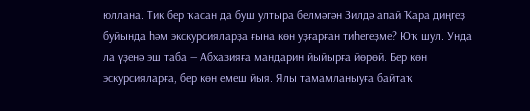юллана. Тик бер ҡасан да буш ултыра белмәгән Зилдә апай Ҡара диңгеҙ буйында һәм экскурсияларҙа ғына көн уҙғарған тиһегеҙме? Юҡ шул. Унда ла үҙенә эш таба — Абхазияға мандарин йыйырға йөрөй. Бер көн эскурсияларға, бер көн емеш йыя. Ялы тамамланыуға байтаҡ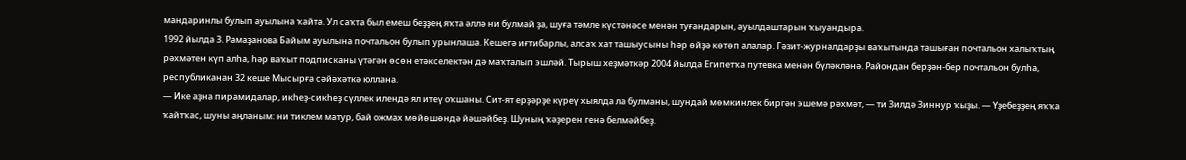мандаринлы булып ауылына ҡайта. Ул саҡта был емеш беҙҙең яҡта әллә ни булмай ҙа, шуға тәмле күстәнәсе менән туғандарын, ауылдаштарын ҡыуандыра.
1992 йылда З. Рамаҙанова Байым ауылына почтальон булып урынлаша. Кешегә иғтибарлы, алсаҡ хат ташыусыны һәр өйҙә көтөп алалар. Гәзит-журналдарҙы ваҡытында ташыған почтальон халыҡтың рәхмәтен күп алһа, һәр ваҡыт подписканы үтәгән өсөн етәкселектән дә маҡталып эшләй. Тырыш хеҙмәткәр 2004 йылда Египетҡа путевка менән бүләкләнә. Райондан берҙән-бер почтальон булһа, республиканан 32 кеше Мысырға сәйәхәткә юллана.
— Ике аҙна пирамидалар, икһеҙ-сикһеҙ сүллек илендә ял итеү оҡшаны. Сит-ят ерҙәрҙе күреү хыялда ла булманы, шундай мөмкинлек биргән эшемә рәхмәт, — ти Зилдә Зиннур ҡыҙы. — Үҙебеҙҙең яҡҡа ҡайтҡас, шуны аңланым: ни тиклем матур, бай ожмах мөйөшөндә йәшәйбеҙ. Шуның ҡәҙерен генә белмәйбеҙ.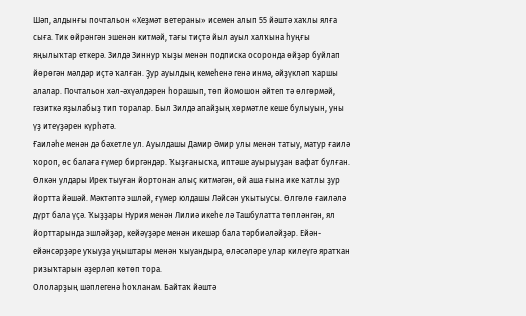Шәп, алдынғы почтальон «Хеҙмәт ветераны» исемен алып 55 йәштә хаҡлы ялға сыға. Тик өйрәнгән эшенән китмәй, тағы тиҫтә йыл ауыл халҡына һуңғы яңылыҡтар еткерә. Зилдә Зиннур ҡыҙы менән подписка осоронда өйҙәр буйлап йөрөгән мәлдәр иҫтә ҡалған. Ҙур ауылдың кемеһенә генә инмә, әйҙүкләп ҡаршы алалар. Почтальон хәл-әхүәлдәрен һорашып, төп йомошон әйтеп тә өлгөрмәй, гәзиткә яҙылабыҙ тип торалар. Был Зилдә апайҙың хөрмәтле кеше булыуын, уны үҙ итеүҙәрен күрһәтә.
Ғаиләһе менән дә бәхетле ул. Ауылдашы Дамир Әмир улы менән татыу, матур ғаилә ҡороп, өс балаға ғүмер биргәндәр. Ҡыҙғанысҡа, иптәше ауырыуҙан вафат булған. Өлкән улдары Ирек тыуған йортонан алыҫ китмәгән, өй аша ғына ике ҡатлы ҙур йортта йәшәй. Мәктәптә эшләй, ғүмер юлдашы Ләйсән уҡытыусы. Өлгөлө ғаиләлә дүрт бала үҫә. Ҡыҙҙары Нурия менән Лилиә икеһе лә Ташбулатта төпләнгән, ял йорттарында эшләйҙәр, кейәүҙәре менән икешәр бала тәрбиәләйҙәр. Ейән-ейәнсәрҙәре уҡыуҙа уңыштары менән ҡыуандыра, өләсәләре улар килеүгә яратҡан ризыҡтарын әҙерләп көтөп тора.
Ололарҙың шәплегенә һоҡланам. Байтаҡ йәштә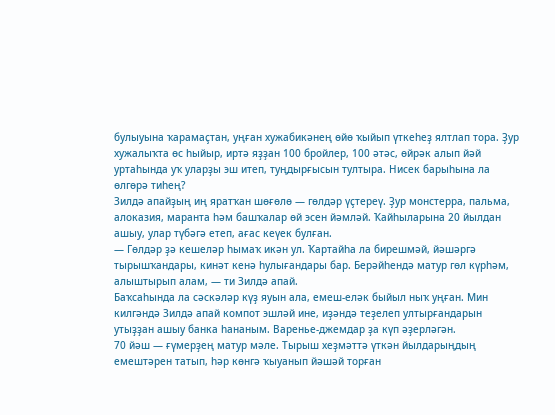булыуына ҡарамаҫтан, уңған хужабикәнең өйө ҡыйып үткеһеҙ ялтлап тора. Ҙур хужалыҡта өс һыйыр, иртә яҙҙан 100 бройлер, 100 әтәс, өйрәк алып йәй уртаһында уҡ уларҙы эш итеп, туңдырғысын тултыра. Нисек барыһына ла өлгөрә тиһең?
Зилдә апайҙың иң яратҡан шөғөлө — гөлдәр үҫтереү. Ҙур монстерра, пальма, алоказия, маранта һәм башҡалар өй эсен йәмләй. Ҡайһыларына 20 йылдан ашыу, улар түбәгә етеп, ағас кеүек булған.
— Гөлдәр ҙә кешеләр һымаҡ икән ул. Ҡартайһа ла бирешмәй, йәшәргә тырышҡандары, кинәт кенә һулығандары бар. Берәйһендә матур гөл күрһәм, алыштырып алам, — ти Зилдә апай.
Баҡсаһында ла сәскәләр күҙ яуын ала, емеш-еләк быйыл ныҡ уңған. Мин килгәндә Зилдә апай компот эшләй ине, иҙәндә теҙелеп ултырғандарын утыҙҙан ашыу банка һананым. Варенье-джемдар ҙа күп әҙерләгән.
70 йәш — ғүмерҙең матур мәле. Тырыш хеҙмәттә үткән йылдарыңдың емештәрен татып, һәр көнгә ҡыуанып йәшәй торған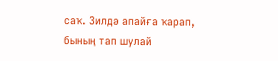саҡ. Зилдә апайға ҡарап, бының тап шулай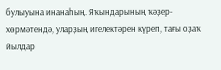булыуына инанаһың. Яҡындарының ҡәҙер-хөрмәтендә, уларҙың игелектәрен күреп, тағы оҙаҡ йылдар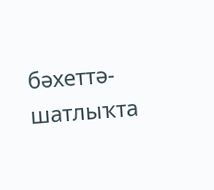бәхеттә-шатлыҡта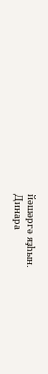йәшәргә яҙһын.
Динара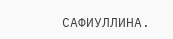САФИУЛЛИНА.